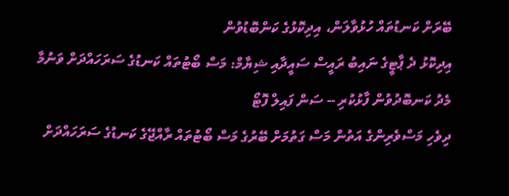ބޭރަށް ކަނޑުތައް ހުޅުވާލަން، އިދިކޮޅުގެ ކަންބޮޑުވުން
އިދިކޮޅު ދެ ޕާޓީގެ ނައިބު ރައީސް ސައީދާއި ޝިޔާމް: މަސް ބޯޓުތައް ކަނޑުގެ ސަރަހައްދަށް ވަނުމާ މެދު ކަނބޮދުވުން ފާޅުކުރި -- ސަން ފައިލް ފޮޓޯ
ދިވެހި މަސްވެރިންގެ އަތުން މަސް ގަތުމަށް ބޭރުގެ މަސް ބޯޓުތައް ރާއްޖޭގެ ކަނޑުގެ ސަރަހައްދަށް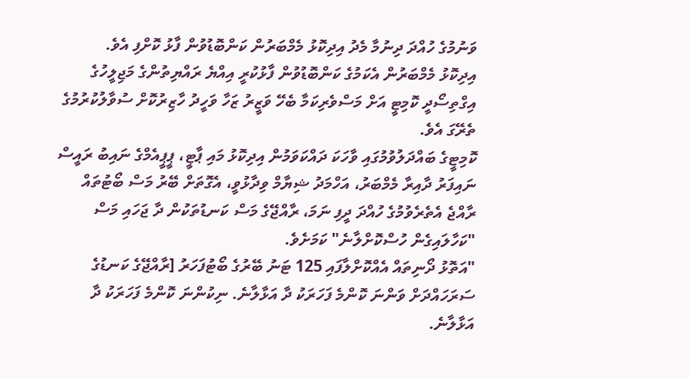ވަނުމުގެ ހުއްދަ ދިނުމާ މެދު އިދިކޮޅު މެމްބަރުން ކަންބޮޑުވުން ފާޅު ކޮށްފި އެވެ.
އިދިކޮޅު މެމްބަރުން އެކަމުގެ ކަންބޮޑުވުން ފާޅުކުރީ އިއްޔެ ރައްޔިތުންގެ މަޖިލީހުގެ އިގްތިސޯދީ ކޮމިޓީ އަށް މަސްވެރިކަމާ ބެހޭ ވަޒީރު ޒަހާ ވަހީދު ހާޒިރުކޮށް ސުވާލުކުރުމުގެ ތެރޭގަ އެވެ.
ކޮމިޓީގެ ބައްދަލުވުމުގައި ވާހަކަ ދައްކަވަމުން އިދިކޮޅު މައި ޕާޓީ، ޕީޕީއެމްގެ ނައިބު ރައީސް ނައިފަރު ދާއިރާ މެމްބަރު، އަހްމަދު ޝިޔާމް ވިދާޅުވީ، އެގޮތަށް ބޭރު މަސް ބޯޓުތައް ރާއްޖެ އެތެރެވުމުގެ ހުއްދަ ދީފި ނަމަ، ރާއްޖޭގެ މަސް ކަނޑުތަކުން ދާ ޖަހައި މަސް "ކަހާލައިގެން ހުސްކޮށްލާނެ" ކަމަށެވެ.
"އަތޮޅު ދޯނިތައް އެއްކޮށްލާފައި 125 ޓަނު ބޭރުގެ ބޯޓުފަހަރު [ރާއްޖޭގެ ކަނޑުގެ ސަރަހައްދަށް ވަންނަ ކޮންމެ ފަހަރަކު ދާ އަޅާލާނެ. ނިކުންނަ ކޮންމެ ފަހަރަކު ދާ އަޅާލާނެ.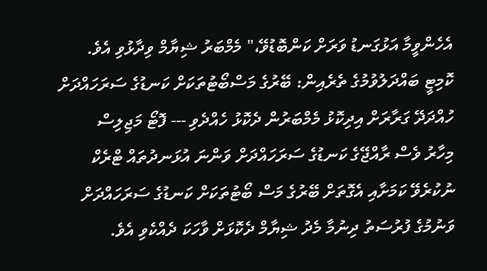އެހެންވީމާ އަޅުގަނޑު ވަރަށް ކަންބޮޑުވޭ،" މެމްބަރު ޝިޔާމް ވިދާޅުވި އެވެ.
ކޮމިޓީ ބައްދަލުވުމުގެ ތެރެއިން: ބޭރުގެ މަސްބޯޓުތަކަށް ކަނޑުގެ ސަރަހައްދަށް ހުއްދަދޭ ގަރާރަށް އިދިކޮޅު މެމްބަރުން ދެކޮޅު ހެއްދެވި --- ފޮޓޯ މަޖިލިސް
މިހާރު ވެސް ރާއްޖޭގެ ކަނޑުގެ ސަރަހައްދަށް ވަންނަ އުޅަނދުތައް ޓްރެކް ނުކުރެވޭ ކަމަށާއި އެގޮތަށް ބޭރުގެ މަސް ބޯޓުތަކަށް ކަނޑުގެ ސަރަހައްދަށް ވަނުމުގެ ފުރުސަތު ދިނުމާ މެދު ޝިޔާމް ދެކޮޅަށް ވާހަކަ ދެއްކެވި އެވެ.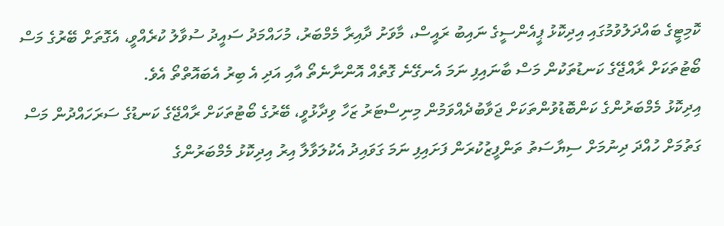ކޮމިޓީގެ ބައްދަލުވުމުގައި އިދިކޮޅު ޕީއެންސީގެ ނައިބު ރައީސް، މާވަށު ދާއިރާ މެމްބަރު، މުހައްމަދު ސައީދު ސުވާލު ކުރެއްވީ، އެގޮތަށް ބޭރުގެ މަސް ބޯޓުތަކަށް ރާއްޖޭގެ ކަނޑުތަކުން މަސް ބާނައިފި ނަމަ އެނގޭނެ ގޮތެއް އޮންނާނެތޯ އާއި އަދި އެ ބިރު އެބައޮތްތޯ އެވެ.
އިދިކޮޅު މެމްބަރުންގެ ކަންބޮޑުވުންތަކަށް ޖަވާބުދެއްވަމުން މިނިސްޓަރު ޒަހާ ވިދާޅުވީ، ބޭރުގެ ބޯޓުތަކަށް ރާއްޖޭގެ ކަނޑުގެ ސަރަހައްދުން މަސް ގަތުމަށް ހުއްދަ ދިނުމަށް ސިޔާސަތު ތަންފީޒުކުރަން ފަށައިފި ނަމަ ގަވައިދު އެކުލަވާލާ އިރު އިދިކޮޅު މެމްބަރުންގެ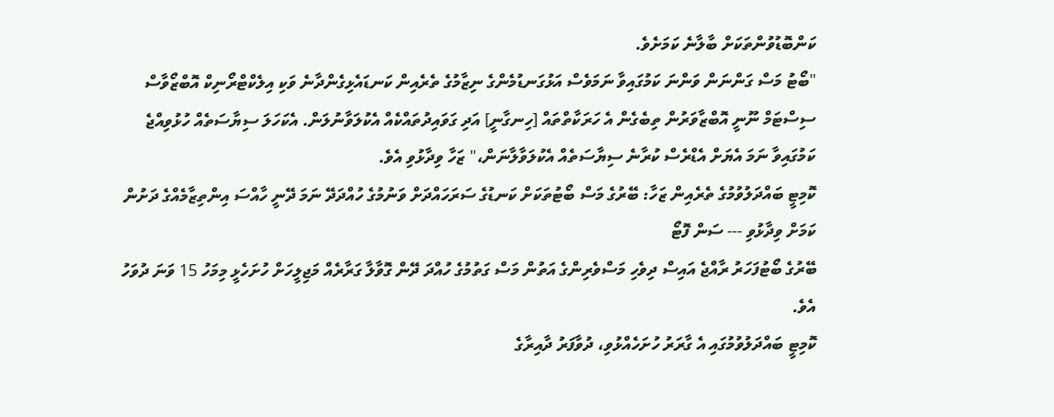ކަންބޮޑުވުންތަކަށް ބާލާނެ ކަމަށެވެ.
"ބޯޓު މަސް ގަންނަން ވަންނަ ކަމުގައިވާ ނަމަވެސް އަޅުގަނޑުމެންގެ ނިޒާމުގެ ތެރެއިން ކަނޑައެޅިގެންދާނެ ވަކި އިލެކްޓްރޯނިކް އޮބްޒޯވާސް ސިސްޓަމް ނޫނީ އޮބްޒާވަރުން ތިބެގެން އެ ހަރަކާތްތައް [ހިނގާނީ] އަދި ގަވައިދުތައްކެއް އެކުލަވާނުލަން. އެކަހަލަ ސިޔާސަތެއް ހުޅުވިއްޖެ ކަމުގައިވާ ނަމަ އެޔަށް އެޑްރެސް ކުރާނެ ސިޔާސަތެއް އެކުލަވާލާނަން،" ޒަހާ ވިދާޅުވި އެވެ.
ކޮމިޓީ ބައްދަލުވުމުގެ ތެރެއިން ޒަހާ: ބޭރުގެ މަސް ބޯޓުތަކަށް ކަނޑުގެ ސަރަހައްދަށް ވަނުމުގެ ހުއްދަދޭ ނަމަ ދޭނީ ހާއްސަ އިންތިޒާމެއްގެ ދަށުން ކަމަށް ވިދާޅުވި --- ސަން ފޮޓޯ
ބޭރުގެ ބޯޓުފަހަރު ރާއްޖެ އައިސް ދިވެހި މަސްވެރިންގެ އަތުން މަސް ގަތުމުގެ ހުއްދަ ދޭން ގޮވާލާ ގަރާރެއް މަޖިލީހަށް ހުށަހެޅީ މިމަހު 15 ވަނަ ދުވަހު އެވެ.
ކޮމިޓީ ބައްދަލުވުމުގައި އެ ގާރަރު ހުށަހެއްޅުވި، ދުވާފަރު ދާއިރާގެ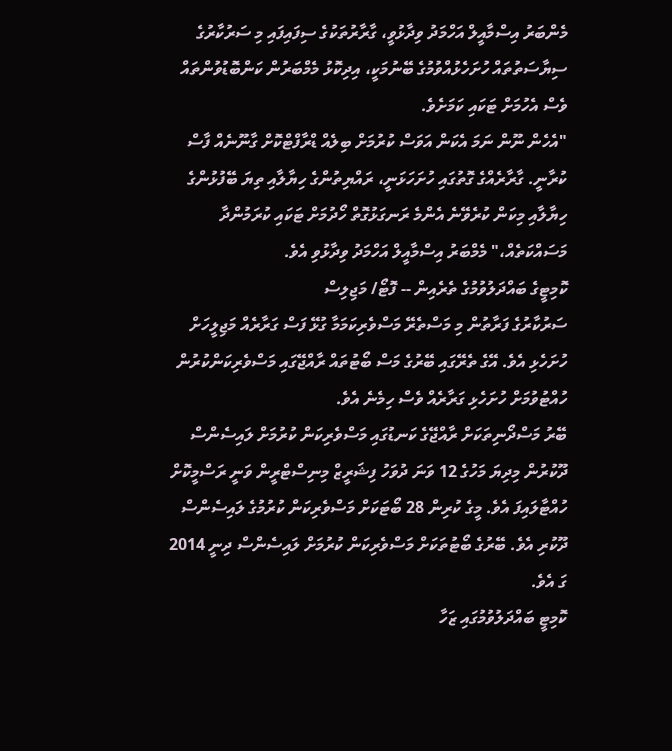މެންބަރު އިސްމާއީލް އަހްމަދު ވިދާޅުވީ، ގާރާރުތަކުގެ ސިފައިފައި މި ސަރުކާރުގެ ސިޔާސަތުތައް ހުށަހެޅުއްވުމުގެ ބޭނުމަކީ، އިދިކޮޅު މެމްބަރުން ކަންބޮޑުވުންތައް ވެސް އެހުމަށް ޓަކައި ކަމަށެވެ.
"އެހެން ނޫން ނަމަ އެކަން އަވަސް ކުރުމަށް ބިލެއް ޑްރާފްޓްކޮށް ގާނޫނެއް ފާސް ކުރާނީ. ގާރާރެއްގެ ގޮތުގައި ހުށަހަޅަނީ، ރައްޔިތުންގެ ހިޔާލާއި ތިޔަ ބޭފުޅުންގެ ހިޔާލާއި މިކަން ކުރެވޭނެ އެންމެ ރަނގަޅުގޮތް ހޯދުމަށް ޓަކައި ކުރަމުންދާ މަސައްކަތެއް،" މެމްބަރު އިސްމާއީލް އަހްމަދު ވިދާޅުވި އެވެ.
ކޮމިޓީގެ ބައްދަލުވުމުގެ ތެރެއިން -- ފޮޓޯ/ މަޖިލިސް
ސަރުކާރުގެ ފަރާތުން މި މަސްތެރޭ މަސްވެރިކަމަމާ ގުޅޭ ފަސް ގަރާރެއް މަޖިލީހަށް ހުށަހެޅި އެވެ. އޭގެ ތެރޭގައި ބޭރުގެ މަސް ބޯޓުތައް ރާއްޖޭގައި މަސްވެރިކަންކުރުން ހުއްޓުވުމަށް ހުށަހެޅި ގަރާރެއް ވެސް ހިމެނެ އެވެ.
ބޭރު މަސްދޯނިތަކަށް ރާއްޖޭގެ ކަނޑުގައި މަސްވެރިކަން ކުރުމަށް ލައިސެންސް ދޫކުރުން މިދިޔަ މަހުގެ 12 ވަނަ ދުވަހު ފިޝަރީޒް މިނިސްޓްރީން ވަނީ ރަސްމީކޮށް ހުއްޓާލައިފަ އެވެ. މީގެ ކުރިން 28 ބޯޓަކަށް މަސްވެރިކަން ކުރުމުގެ ލައިސެންސް ދޫކުރި އެވެ. ބޭރުގެ ބޯޓުތަކަށް މަސްވެރިކަން ކުރުމަށް ލައިސެންސް ދިނީ 2014 ގަ އެވެ.
ކޮމިޓީ ބައްދަލުވުމުގައި ޒަހާ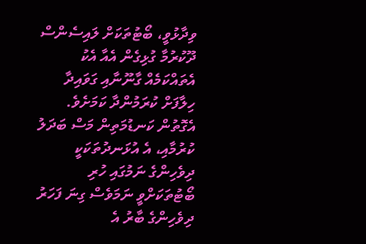ވިދާޅުވީ، ބޯޓުތަކަށް ލައިސެންސް ދޫކުރުމާ ގުޅިގެން އެއާ އެކު އެތައްކަމެއް ގާނޫނާއި ގަވައިދާ ހިލާފަށް ކުރަމުންދާ ކަމަށެވެ. އެގޮތުން ކަނޑުމަތިން މަސް ބަދަލު ކުރުމާއި، އެ އުޅަނދުތަކަކީ ދިވެހިންގެ ނަމުގައި ހުރި ބޯޓުތަކަށްވީ ނަމަވެސް ގިނަ ފަހަރު ދިވެހިންގެ ބާރު އެ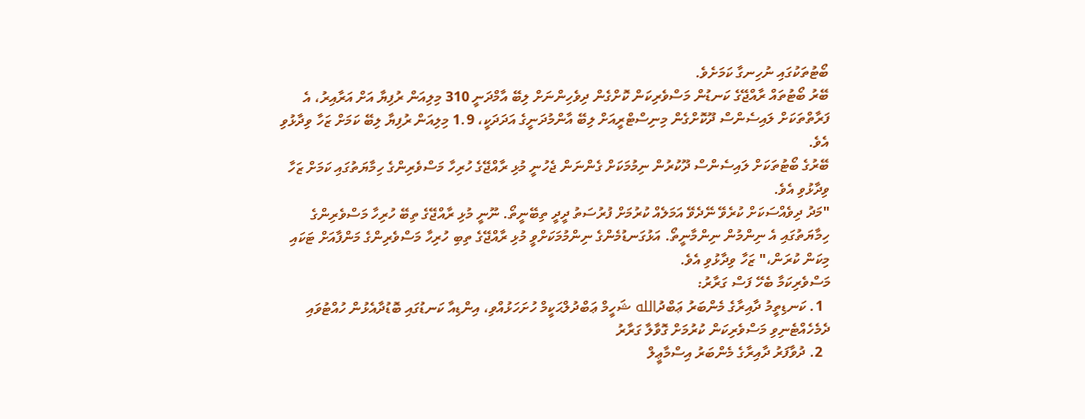ބޯޓުތަކުގައި ނުހިނގާ ކަމަށެވެ.
ބޭރު ބޯޓުތައް ރާއްޖޭގެ ކަނޑުން މަސްވެރިކަން ކޮށްގެން ދިވެހިންނަށް ލިބޭ އާމްދަނީ 310 މިލިއަން ރުފިޔާ އަށް އަރާއިރު، އެ ފަރާތްތަކަށް ލައިސެންސް ދޫކޮށްގެން މިނިސްޓްރީއަށް ލިބޭ އާންމުދަނީގެ އަދަދަކީ، 1.9 މިލިއަން ރުފިޔާ ލިބޭ ކަމަށް ޒަހާ ވިދާޅުވި އެވެ.
ބޭރުގެ ބޯޓުތަކަށް ލައިސެންސް ދޫކުރުން ނިމުމަކަށް ގެންނަން ޖެހުނީ މުޅި ރާއްޖޭގެ ހުރިހާ މަސްވެރިންގެ ހިމާޔަތުގައި ކަމަށް ޒަހާ ވިދާޅުވި އެވެ.
"މަދު ދިވެއްސަކަށް ކުރެވޭ ނޭދެވޭ އަމަލެއް ކުރުމަށް ފުރުސަތު ދީދީ ތިބޭނީތޯ. ނޫނީ މުޅި ރާއްޖޭގެ ތިބޭ ހުރިހާ މަސްވެރިންގެ ހިމާޔަތުގައި އެ ނިންމުން ނިންމާނީތޯ. އަޅުގަނޑުމެންގެ ނިންމުމަކަށްވީ މުޅި ރާއްޖޭގެ ތިބި ހުރިހާ މަސްވެރިންގެ މަންފާއަށް ޓަކައި މިކަން ކުރަން،" ޒަހާ ވިދާޅުވި އެވެ.
މަސްވެރިކަމާ ބެހޭ ފަސް ގަރާރު:
  1. ކަނޑިތީމު ދާއިރާގެ މެންބަރު ޢަބްދުالله ޝަހީމް ޢަބްދުލްޙަކީމް ހުށަހަޅުއްވި، އިންޑިއާ ކަނޑުގައި ބޮޑުދާއެޅުން ހުއްޓުވައި ދެމެހެއްޓެނިވި މަސްވެރިކަން ކުރުމަށް ގޮވާލާ ގަރާރު
  2. ދުވާފަރު ދާއިރާގެ މެންބަރު އިސްމާޢީލް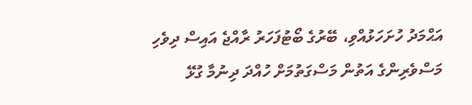އަޙްމަދު ހުށަހަޅުއްވި، ބޭރުގެ ބޯޓުފަހަރު ރާއްޖެ އައިސް ދިވެހި މަސްވެރިންގެ އަތުން މަސްގަތުމަށް ހުއްދަ ދިނުމާ ގުޅޭ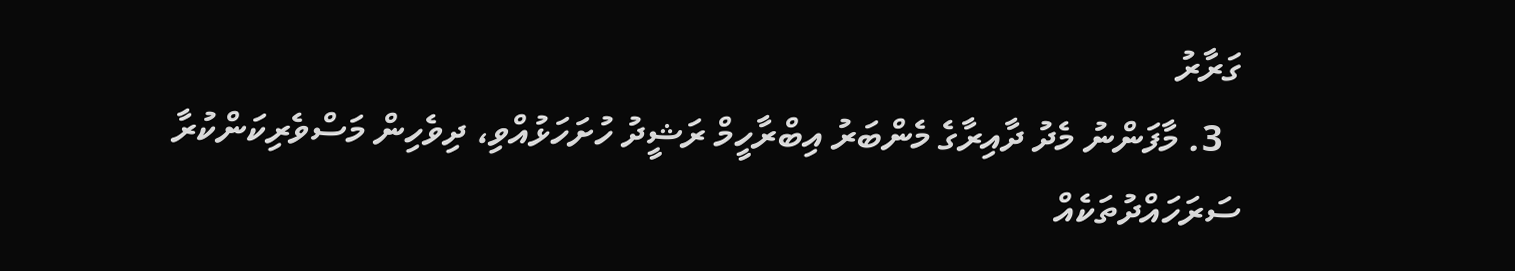ގަރާރު
  3. މާފަންނު މެދު ދާއިރާގެ މެންބަރު އިބްރާހީމް ރަޝީދު ހުށަހަޅުއްވި، ދިވެހިން މަސްވެރިކަންކުރާ ސަރަހައްދުތަކެއް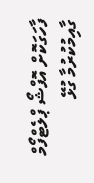ފާހަގަކޮށް އޮފްޝޯ ޕްލެޓްފޯމް ގާއިމުކުރުމާ ގުޅޭ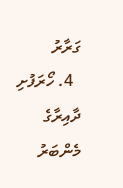ގަރާރު
  4. ހޯރަފުށި ދާއިރާގެ މެންބަރު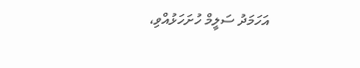އަހަމަދު ސަލީމް ހުށަހަޅުއްވި،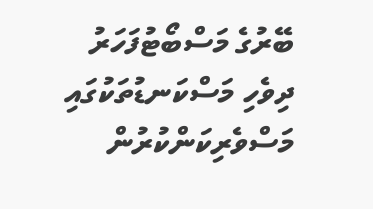ބޭރުގެ މަސްބޯޓުފަހަރު ދިވެހި މަސްކަނޑުތަކުގައި މަސްވެރިކަންކުރުން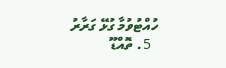ހުއްޓުވުމާ ގުޅޭ ގަރާރު
  5. ތޮއްޑޫ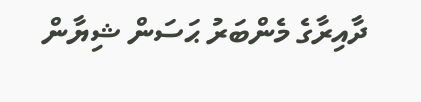ދާއިރާގެ މެންބަރު ޙަސަން ޝިޔާން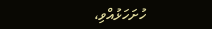ހުށަހަޅުއްވި،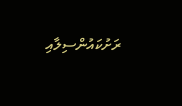ރަށުކައުންސިލާއި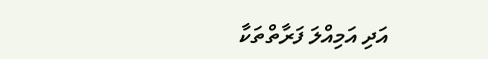އަދި އަމިއްލަ ފަރާތްތަކާ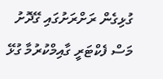ގުޅިގެން ރަށްރަށުގައި ގޭދޮށު މަސް ފެކްޓަރީ ގާއިމްކުރުމާ ގުޅޭ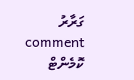ގަރާރު
comment ކޮމެންޓް